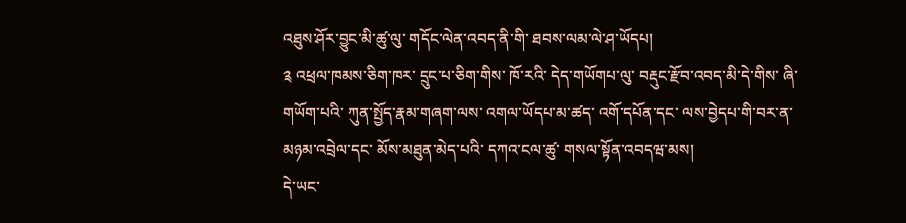འཐུས་ཤོར་བྱུང་མི་ཚུ་ལུ་ གདོང་ལེན་འབད་ནི་གི་ ཐབས་ལམ་ལེ་ཤ་ཡོདཔ།
༉ འཕྲལ་ཁམས་ཅིག་ཁར་ དྲུང་པ་ཅིག་གིས་ ཁོ་རའི་ དེད་གཡོགཔ་ལུ་ བརྡུང་རྫོབ་འབད་མི་དེ་གིས་ ཞི་གཡོག་པའི་ ཀུན་སྤྱོད་རྣམ་གཞག་ལས་ འགལ་ཡོདཔ་མ་ཚད་ འགོ་དཔོན་དང་ ལས་བྱེདཔ་གི་བར་ན་ མཉམ་འབྲེལ་དང་ མོས་མཐུན་མེད་པའི་ དཀའ་ངལ་ཚུ་ གསལ་སྟོན་འབདཝ་མས།
དེ་ཡང་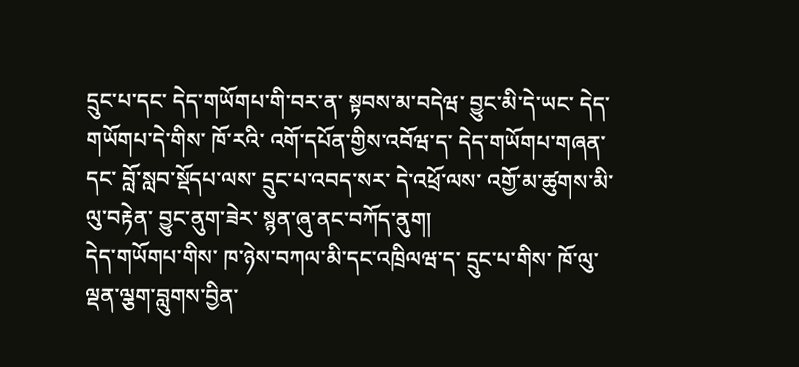དྲུང་པ་དང་ དེད་གཡོགཔ་གི་བར་ན་ སྟབས་མ་བདེཝ་ བྱུང་མི་དེ་ཡང་ དེད་གཡོགཔ་དེ་གིས་ ཁོ་རའི་ འགོ་དཔོན་གྱིས་འབོཝ་ད་ དེད་གཡོགཔ་གཞན་དང་ བློ་སླབ་སྡོདཔ་ལས་ དྲུང་པ་འབད་སར་ དེ་འཕྲོ་ལས་ འགྱོ་མ་ཚུགས་མི་ལུ་བརྟེན་ བྱུང་ནུག་ཟེར་ སྙན་ཞུ་ནང་བཀོད་ནུག།
དེད་གཡོགཔ་གིས་ ཁ་ཉེས་བཀལ་མི་དང་འཁྲིལཝ་ད་ དྲུང་པ་གིས་ ཁོ་ལུ་ ལྡན་ལྕག་བླུགས་བྱིན་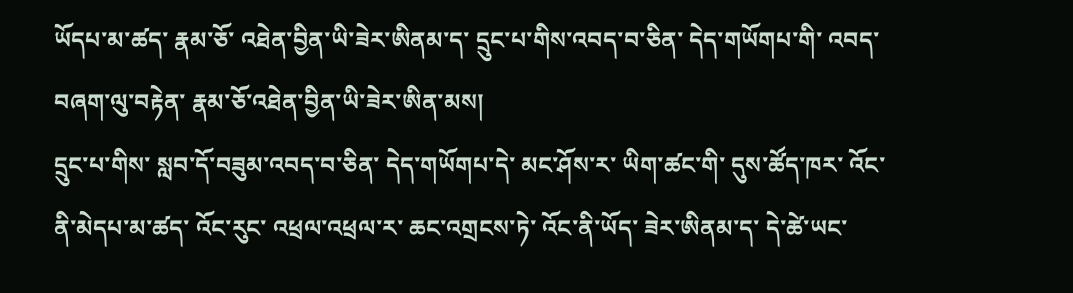ཡོདཔ་མ་ཚད་ རྣམ་ཅོ་ འཐེན་བྱིན་ཡི་ཟེར་ཨིནམ་ད་ དྲུང་པ་གིས་འབད་བ་ཅིན་ དེད་གཡོགཔ་གི་ འབད་བཞག་ལུ་བརྟེན་ རྣམ་ཅོ་འཐེན་བྱིན་ཡི་ཟེར་ཨིན་མས།
དྲུང་པ་གིས་ སླབ་དོ་བཟུམ་འབད་བ་ཅིན་ དེད་གཡོགཔ་དེ་ མང་ཤོས་ར་ ཡིག་ཚང་གི་ དུས་ཚོད་ཁར་ འོང་ནི་མེདཔ་མ་ཚད་ འོང་རུང་ འཕྲལ་འཕྲལ་ར་ ཆང་འགྲངས་ཏེ་ འོང་ནི་ཡོད་ ཟེར་ཨིནམ་ད་ དེ་ཚེ་ཡང་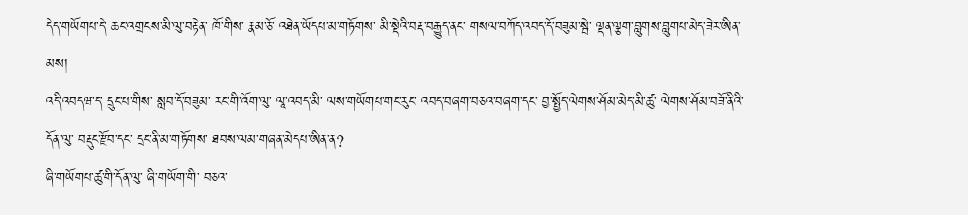དེད་གཡོགཔ་དེ་ ཆང་འགྲངས་མི་ལུ་བརྟེན་ ཁོ་གིས་ རྣམ་ཅོ་ འཐེན་ཡོདཔ་མ་གཏོགས་ མི་སྡེའི་བརྡ་བརྒྱུད་ནང་ གསལ་བཀོད་འབད་དོ་བཟུམ་སྦེ་ ལྡན་ལྕག་བླུགས་བླུགཔ་མེད་ཟེར་ཨིན་མས།
འདི་འབདཝ་ད་ དྲུང་པ་གིས་ སླབ་དོ་བཟུམ་ རང་གི་འོག་ལུ་ ལཱ་འབད་མི་ ལས་གཡོགཔ་གང་རུང་ འབད་བཞག་བཅའ་བཞག་དང་ བྱ་སྤྱོད་ལེགས་ཤོམ་མེད་མི་ཚུ་ ལེགས་ཤོམ་བཟོ་ནིའི་དོན་ལུ་ བརྡུང་རྫོབ་དང་ དྲང་ནི་མ་གཏོགས་ ཐབས་ལམ་གཞན་མེདཔ་ཨིན་ན?
ཞི་གཡོགཔ་ཚུ་གི་དོན་ལུ་ ཞི་གཡོག་གི་ བཅའ་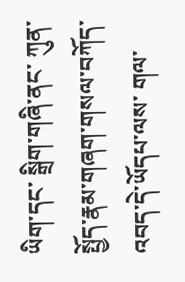ཡིག་དང་ སྒྲིག་གཞི་ནང་ ཀུན་སྤྱོད་རྣམ་གཞག་གསལ་བཀོད་འབད་དེ་ཡོདཔ་ལས་ གལ་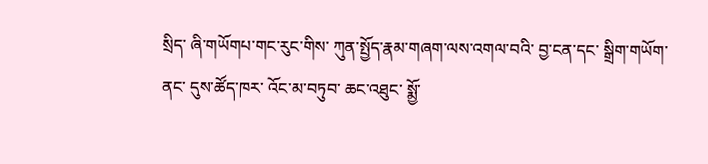སྲིད་ ཞི་གཡོགཔ་གང་རུང་གིས་ ཀུན་སྤྱོད་རྣམ་གཞག་ལས་འགལ་བའི་ བྱ་ངན་དང་ སྒྲིག་གཡོག་ནང་ དུས་ཚོད་ཁར་ འོང་མ་བཏུབ་ ཆང་འཐུང་ སྨྱོ་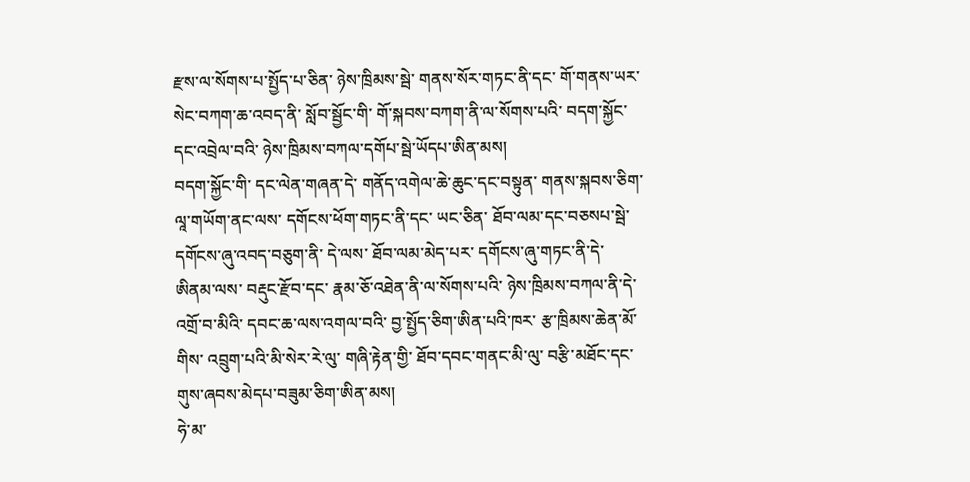རྫས་ལ་སོགས་པ་སྤྱོད་པ་ཅིན་ ཉེས་ཁྲིམས་སྦེ་ གནས་སོར་གཏང་ནི་དང་ གོ་གནས་ཡར་སེང་བཀག་ཆ་འབད་ནི་ སློབ་སྦྱོང་གི་ གོ་སྐབས་བཀག་ནི་ལ་སོགས་པའི་ བདག་སྐྱོང་དང་འབྲེལ་བའི་ ཉེས་ཁྲིམས་བཀལ་དགོཔ་སྦེ་ཡོདཔ་ཨིན་མས།
བདག་སྐྱོང་གི་ དང་ལེན་གཞན་དེ་ གནོད་འགེལ་ཆེ་ཆུང་དང་བསྟུན་ གནས་སྐབས་ཅིག་ ལཱ་གཡོག་ནང་ལས་ དགོངས་ཕོག་གཏང་ནི་དང་ ཡང་ཅིན་ ཐོབ་ལམ་དང་བཅསཔ་སྦེ་ དགོངས་ཞུ་འབད་བཅུག་ནི་ དེ་ལས་ ཐོབ་ལམ་མེད་པར་ དགོངས་ཞུ་གཏང་ནི་དེ་ཨིནམ་ལས་ བརྡུང་རྫོབ་དང་ རྣམ་ཅོ་འཐེན་ནི་ལ་སོགས་པའི་ ཉེས་ཁྲིམས་བཀལ་ནི་དེ་ འགྲོ་བ་མིའི་ དབང་ཆ་ལས་འགལ་བའི་ བྱ་སྤྱོད་ཅིག་ཨིན་པའི་ཁར་ རྩ་ཁྲིམས་ཆེན་མོ་གིས་ འབྲུག་པའི་མི་སེར་རེ་ལུ་ གཞི་རྟེན་གྱི་ ཐོབ་དབང་གནང་མི་ལུ་ བརྩི་མཐོང་དང་ གུས་ཞབས་མེདཔ་བཟུམ་ཅིག་ཨིན་མས།
ཧེ་མ་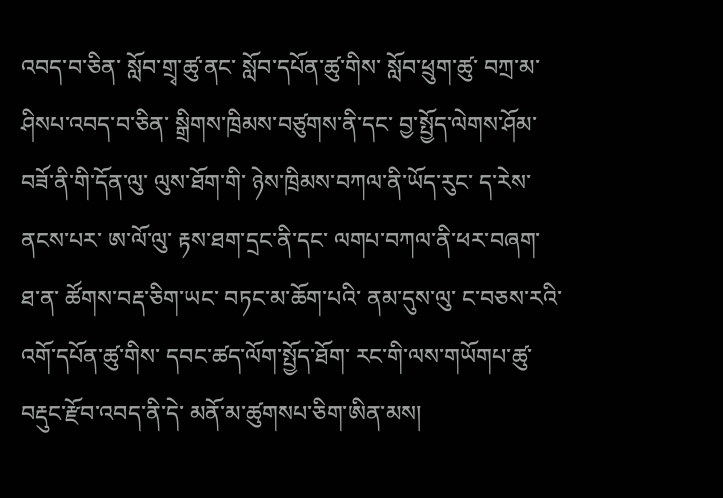འབད་བ་ཅིན་ སློབ་གྲྭ་ཚུ་ནང་ སློབ་དཔོན་ཚུ་གིས་ སློབ་ཕྲུག་ཚུ་ བཀྲ་མ་ཤིསཔ་འབད་བ་ཅིན་ སྒྲིགས་ཁྲིམས་བཙུགས་ནི་དང་ བྱ་སྤྱོད་ལེགས་ཤོམ་བཟོ་ནི་གི་དོན་ལུ་ ལུས་ཐོག་གི་ ཉེས་ཁྲིམས་བཀལ་ནི་ཡོད་རུང་ ད་རེས་ནངས་པར་ ཨ་ལོ་ལུ་ རྟས་ཐག་དྲང་ནི་དང་ ལགཔ་བཀལ་ནི་ཕར་བཞག་ ཐ་ན་ ཚོགས་བརྡ་ཅིག་ཡང་ བཏང་མ་ཆོག་པའི་ ནམ་དུས་ལུ་ ང་བཅས་རའི་ འགོ་དཔོན་ཚུ་གིས་ དབང་ཚད་ལོག་སྤྱོད་ཐོག་ རང་གི་ལས་གཡོགཔ་ཚུ་ བརྡུང་རྫོབ་འབད་ནི་དེ་ མནོ་མ་ཚུགསཔ་ཅིག་ཨིན་མས།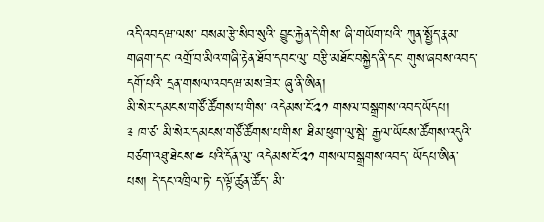འདི་འབདཝ་ལས་ བསམ་རྩེ་སིབ་སུའི་ བྱུང་རྐྱེན་དེ་གིས་ ཞི་གཡོག་པའི་ ཀུན་སྤྱོད་རྣམ་གཞག་དང་ འགྲོ་བ་མིའ་གཞི་རྟེན་ཐོབ་དབང་ལུ་ བརྩི་མཐོང་བསྐྱེད་ནི་དང་ གུས་ཞབས་འབད་དགོ་པའི་ དྲན་གསལ་འབདཝ་མས་ཟེར་ ཞུ་ནི་ཨིན།
མི་སེར་དམངས་གཙོ་ཚོགས་པ་གིས་ འདེམས་ངོ་༢༡ གསལ་བསྒྲགས་འབད་ཡོདཔ།
༉ ཁ་ཙ་ མི་སེར་དམངས་གཙོ་ཚོགས་པ་གིས་ ཐིམ་ཕུག་ལུ་སྦེ་ རྒྱལ་ཡོངས་ཚོགས་འདུའི་ བཙག་འཐུ་ཐེངས་༤ པའི་དོན་ལུ་ འདེམས་ངོ་༢༡ གསལ་བསྒྲགས་འབད་ ཡོདཔ་ཨིན་པས། དེ་དང་འཁྲིལ་ཏེ་ ད་ལྟོ་ཚུན་ཚོད་ མི་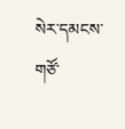སེར་དམངས་གཙོ་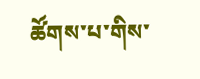ཚོགས་པ་གིས་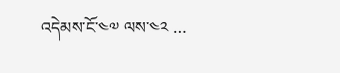འདེམས་ངོ་༤༧ ལས་༤༢ …